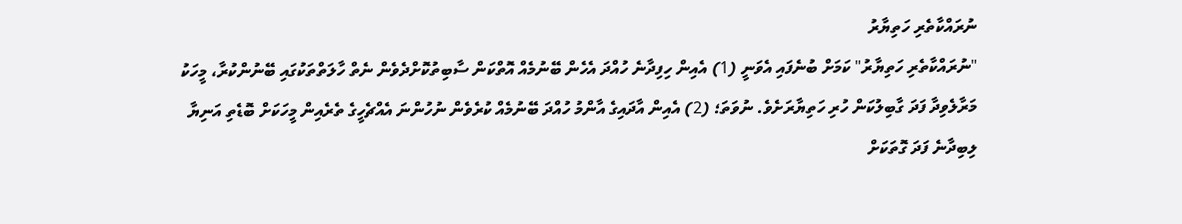ނުރައްކާތެރި ހަތިޔާރު
"ނުރައްކާތެރި ހަތިޔާރު" ކަމަށް ބުނެފައި އެވަނީ (1) އެއިން ހިފިދާނެ ހުއްދަ އެހެން ބޭނުމެއް އޮތްކަން ސާބިތުކޮށްދެވެން ނެތް ހާލަތްތަކުގައި ބޭނުންކުރާ، މީހަކު މަރާލެވިދާ ފަދަ ގާބިލުކަން ހުރި ހަތިޔާރަށެވެ. ނުވަތަ؛ (2) އެއިން އާދައިގެ އާންމު ހުއްދަ ބޭނުމެއް ކުރެވެން ނުހުންނަ އެއްޗެހީގެ ތެރެއިން މީހަކަށް ބޮޑެތި އަނިޔާ ލިބިދާނެ ފަދަ ގޮތަކަށް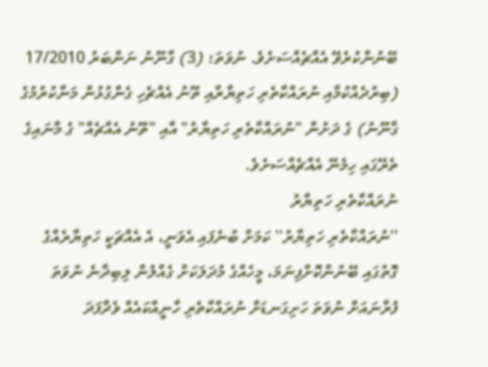ބޭނުންކުރެވޭ އެއްޗެއްސަށެވެ. ނުވަތަ؛ (3) ގާނޫނު ނަންބަރު 17/2010 (ބިރުދެއްކުމާއި ނުރައްކާތެރި ހަތިޔާރާއި ތޫނު އެއްޗެހި ގެންގުޅުން މަނާކުރުމުގެ ގާނޫނު) ގެ ދަށުން "ނުރައްކާތެރި ހަތިޔާރު" އާއި "ތޫނު އެއްޗެއް" ގެ މާނައިގެ ތެރޭގައި ހިމެނޭ އެއްޗެއްސަށެވެ.
ނުރައްކާތެރި ހަތިޔާރު
''ނުރައްކާތެރި ހަތިޔާރު'' ކަމަށް ބުނެފައި އެވަނީ، އެ އެއްޗަކީ ހަތިޔާރެއްގެ ގޮތުގައި ބޭނުންކޮށްފިނަމަ، މީހެއްގެ މުދަލަކަށް ގެއްލުން ލިބިދާނެ ނުވަތަ ފުރާނައަށް ނުވަތަ ހަށިގަނޑަށް ނުރައްކާތެރި ހާނީއްކައެއް ވެދާފަދަ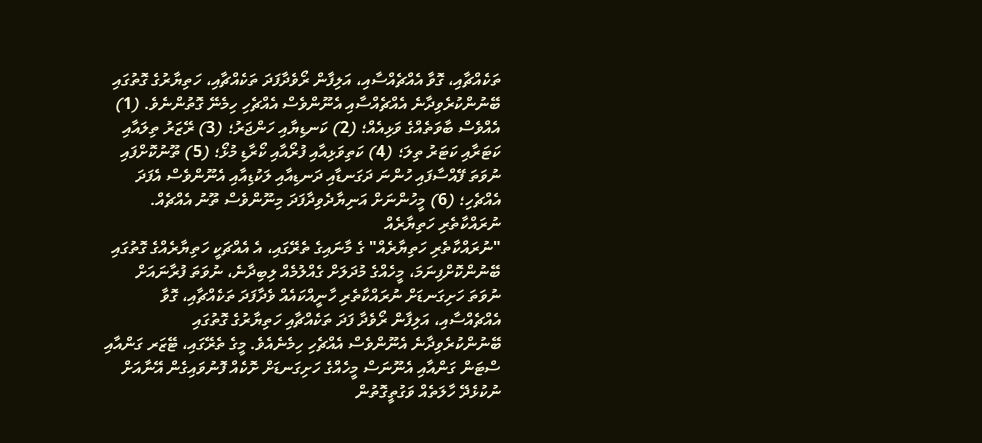ތަކެއްޗާއި، ގޮވާ އެއްޗެއްސާއި، އަލިފާން ރޯވެދާފަދަ ތަކެއްޗާއި، ހަތިޔާރުގެ ގޮތުގައި ބޭނުންކުރެވިދާނެ އެއްޗެއްސާއި އެނޫންވެސް އެއްޗެހި ހިމެނޭ ގޮތުންނެވެ. (1) އެއްވެސް ބާވަތެއްގެ ވަޅިއެއް؛ (2) ކަނޑިޔާއި ހަންޖަރު؛ (3) ރޭޒަރު ތިލައާއި ކަޓަރާއި ކަޓަރު ތިލަ؛ (4) ކަތިވަޅިއާއި ފުރޯއާއި ކޯރާޑި މުޅޯ؛ (5) ތޫނުކޮށްފައި ނުވަތަ ފޭއްސާފައި ހުންނަ ދަގަނޑާއި ދަނޑިއާއި ލަކުޑިއާއި އެނޫންވެސް އެފަދަ އެއްޗެހި؛ (6) މީހުންނަށް އަނިޔާދެވިދާފަދަ މިނޫންވެސް ތޫނު އެއްޗެއް.
ނުރައްކާތެރި ހަތިޔާރެއް
"ނުރައްކާތެރި ހަތިޔާރެއް" ގެ މާނައިގެ ތެރޭގައި، އެ އެއްޗަކީ ހަތިޔާރެއްގެ ގޮތުގައި ބޭނުންކޮށްފިނަމަ، މީހެއްގެ މުދަލަށް ގެއްލުމެއް ލިބިދާނެ، ނުވަތަ ފުރާނައަށް ނުވަތަ ހަށިގަނޑަށް ނުރައްކާތެރި ހާނީއްކައެއް ވެދާފަދަ ތަކެއްޗާއި، ގޮވާ އެއްޗެއްސާއި، އަލިފާން ރޯވެދާ ފަދަ ތަކެއްޗާއި ހަތިޔާރުގެ ގޮތުގައި ބޭނުންކުރެވިދާނެ އެނޫންވެސް އެއްޗެހި ހިމެނެއެވެ. މީގެ ތެރޭގައި، ޓޭޒަރ ގަންއާއި ސްޓަން ގަންއާއި އެނޫނަސް މީހެއްގެ ހަށިގަނޑަށް ށޮކެއް ފޮނުވައިގެން އޭނާއަށް ނުކުޅެދޭ ހާލަތެއް ވަގުތީގޮތުން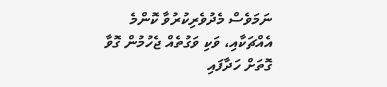ނަމަވެސް މެދުވެރިކުރުވާ ކޮންމެ އެއްޗަކާއި، ވަކި ވަގުތެއް ޖެހުމުން ގޮވާ ގޮތަށް ހަދާފައި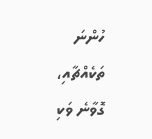ހުންނަ ތަކެއްޗާއި، ގޮވާނެ ވަކި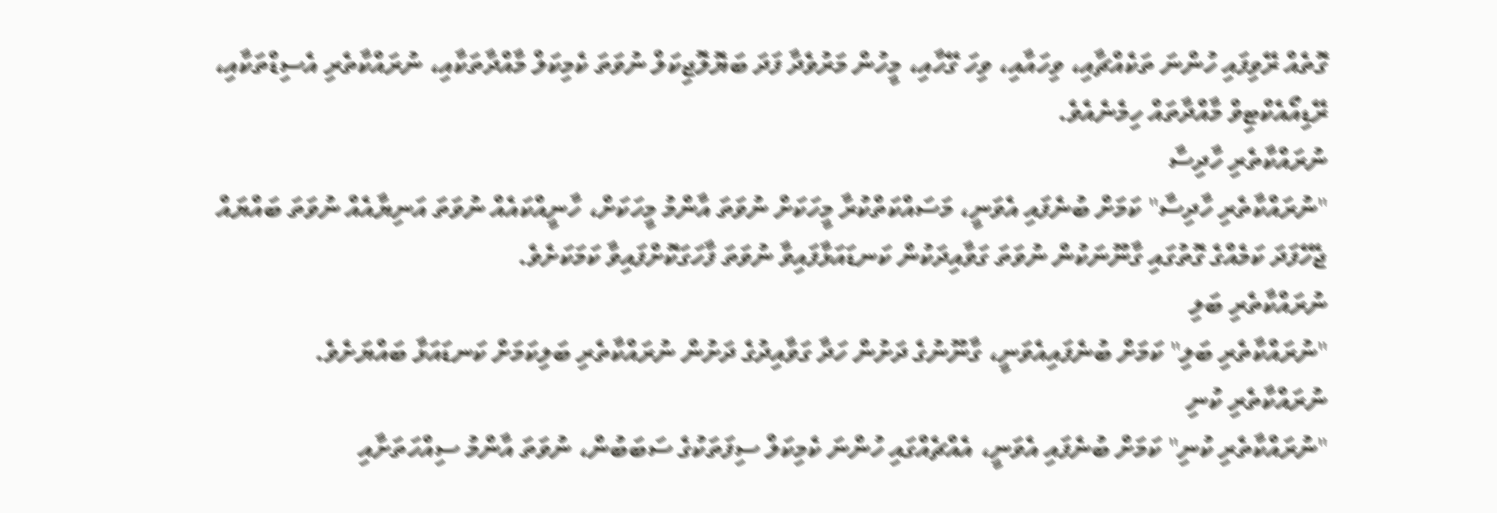ގޮތެއް ރޭވިފައި ހުންނަ ތަކެއްޗާއި، ވިހައާއި، ވިހަ ގޭހާއި، މީހުން މަރުވެދާ ފަދަ ބަޔޮލޮޖިކަލް ނުވަތަ ކެމިކަލް މާއްދާތަކާއި، ނުރައްކާތެރި އެސިޑްތަކާއި، ރޭޑިއޯއެކްޓިވް މާއްދާތައް ހިމެނެއެވެ.
ނުރައްކާތެރި ހާދިސާ
"ނުރައްކާތެރި ހާދިސާ" ކަމަށް ބުނެފައި އެވަނީ، މަސައްކަތްކުރާ މީހަކަށް ނުވަތަ އާންމު މީހަކަށް، ހާނީއްކައެއް ނުވަތަ އަނިޔާއެއް ނުވަތަ ބައްޔައް ޖެހޭފަދަ ކަމެއްގެ ގޮތުގައި ގާނޫނަކުން ނުވަތަ ގަވާއިދަކުން ކަނޑައަޅާފައިވާ ނުވަތަ ފާހަގަކޮށްފައިވާ ކަމަކަށެވެ.
ނުރައްކާތެރި ބަލި
"ނުރައްކާތެރި ބަލި" ކަމަށް ބުނެފައިއެވަނީ، ގާނޫނުގެ ދަށުން ހަދާ ގަވާއިދުގެ ދަށުން ނުރައްކާތެރި ބަލިކަމަށް ކަނޑައަޅާ ބައްޔަށެވެ.
ނުރައްކާތެރި ކުނި
"ނުރައްކާތެރި ކުނި" ކަމަށް ބުނެފައި އެވަނީ، އެއްޗެއްގައި ހުންނަ ކެމިކަލް ސިފަތަކުގެ ސަބަބުން، ނުވަތަ އާންމު ސިއްހަތަށާއި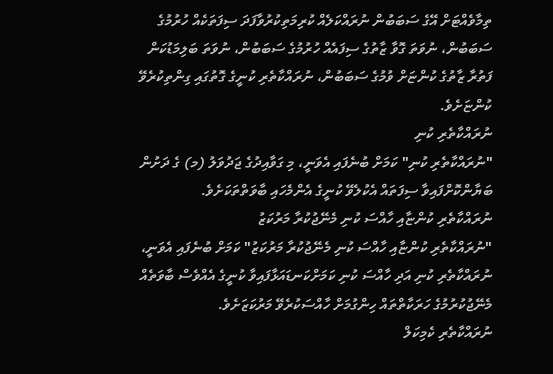ތިމާވެއްޓަށް އޭގެ ސަބަބުން ނުރައްކަލެއް ކުރިމަތިކުރުވާފަދަ ސިފަތަކެއް ހުރުމުގެ ސަބަބުން، ނުވަތަ ގޮވާ ޒާތުގެ ސިފައެއް ހުރުމުގެ ސަބަބުން، ނުވަތަ ބަލިމަޑުކަން ފަތުރާ ޒާތުގެ ކުންޏަށް ވުމުގެ ސަބަބުން، ނުރައްކާތެރި ކުނީގެ ގޮތުގައި ގިންތިކުރެވޭ ކުންޏަށެވެ.
ނުރައްކާތެރި ކުނި
"ނުރައްކާތެރި ކުނި" ކަމަށް ބުނެފައި އެވަނީ، މި ގަވާއިދުގެ ޖަދުވަލު (މ) ގެ ދަށުން ބަޔާންކޮށްފައިވާ ސިފަތައް އެކުލެވޭ ކުނީގެ އެންމެހައި ބާވަތްތަކަށެވެ.
ނުރައްކާތެރި ކުންޏާއި ހާއްސަ ކުނި މެނޭޖުކުރާ މަރުކަޒު
"ނުރައްކާތެރި ކުންޏާއި ހާއްސަ ކުނި މެނޭޖުކުރާ މަރުކަޒު" ކަމަށް ބުނެފައި އެވަނީ، ނުރައްކާތެރި ކުނި އަދި ހާއްސަ ކުނި ކަމަށްކަނޑައަޅާފައިވާ ކުނީގެ އެއްވެސް ބާވަތެއް މެނޭޖުކުރުމުގެ ހަރަކާތްތައް ހިންގުމަށް ހާއްސަކުރެވޭ މަރުކަޒަށެވެ.
ނުރައްކާތެރި ކެމިކަލް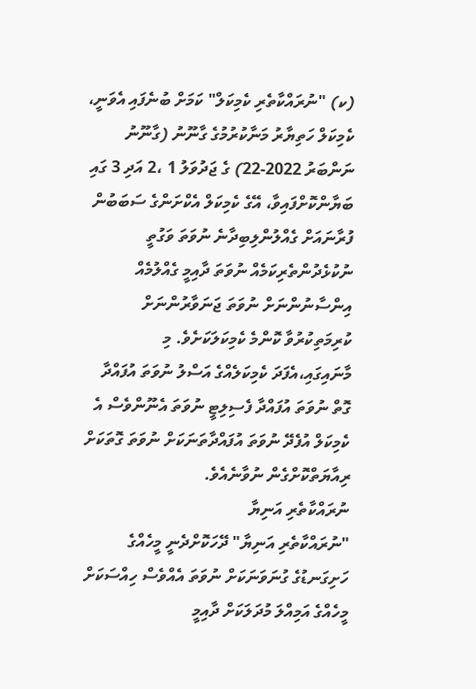(ކ) "ނުރައްކާތެރި ކެމިކަލް" ކަމަށް ބުނެފައި އެވަނީ، ކެމިކަލް ހަތިޔާރު މަނާކުރުމުގެ ގާނޫނު (ގާނޫނު ނަންބަރު 2022-22) ގެ ޖަދުވަލު 1 ،2 އަދި 3 ގައި ބަޔާންކޮށްފައިވާ، އޭގެ ކެމިކަލް އެކްށަންގެ ސަބަބުން ފުރާނައަށް ގެއްލުންލިބިދާނެ ނުވަތަ ވަގުތީ ނުކުޅެދުންތެރިކަމެއް ނުވަތަ ދާއިމީ ގެއްލުމެއް އިންސާނުންނަށް ނުވަތަ ޖަނަވާރުންނަށް ކުރިމަތިކުރުވާ ކޮންމެ ކެމިކަލަކަށެވެ. މި މާނައިގައި،އެފަދަ ކެމިކަލެއްގެ އަސްލު ނުވަތަ އުފައްދާ ގޮތް ނުވަތަ އުފައްދާ ފެސިލިޓީ ނުވަތަ އެނޫންވެސް އެ ކެމިކަލް އުފެދޭ ނުވަތަ އުފައްދާތަނަކަށް ނުވަތަ ގޮތަކަށް ރިއާޔަތްކޮށްގެން ނުވާނެއެވެ.
ނުރައްކާތެރި އަނިޔާ
"ނުރައްކާތެރި އަނިޔާ" ދޭހަކޮށްދެނީ މީހެއްގެ ހަށިގަނޑުގެ ގުނަވަނަކަށް ނުވަތަ އެއްވެސް ހިއްސަކަށް މީހެއްގެ އަމިއްލަ މުދަލަކަށް ދާއިމީ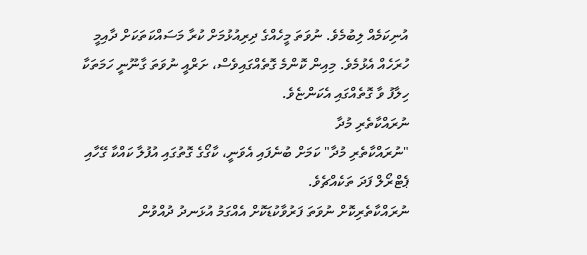އުނިކަމެއް ލިބުމެވެ. ނުވަތަ މީހެއްގެ ދިރިއުޅުމަށް ކުރާ މަސައްކަތަކަށް ދާއިމީ ހުރަހެއް އެޅުމެވެ. މިއިން ކޮންމެ ގޮތެއްގައިވެސް، ށަރްއީ ނުވަތަ ގާނޫނީ ހަމަތަކާ ހިލާފު ވާ ގޮތެއްގައި އެކަންޏެވެ.
ނުރައްކާތެރި މުދާ
"ނުރައްކާތެރި މުދާ" ކަމަށް ބުނެފައި އެވަނީ، ކާގޯގެ ގޮތުގައި އުފުލާ ކައްކާ ގޭހާއި ޕެޓްރޯލް ފަދަ ތަކެއްޗެވެ.
ނުރައްކާތެރިކޮށް ނުވަތަ ފަރުވާކުޑަކޮށް އެއްގަމު އުޅަނދު ދުއްވުން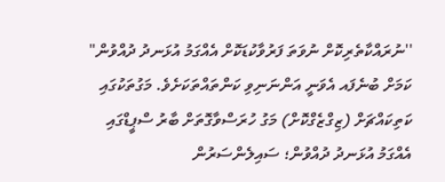''ނުރައްކާތެރިކޮށް ނުވަތަ ފަރުވާކުޑަކޮށް އެއްގަމު އުޅަނދު ދުއްވުން" ކަމަށް ބުނެފައ އެވަނީ އަންނަނިވި ކަންތައްތަކަށެވެ. މަގުތަކުގައި ކަތިކައްޗަށް (ޒިގްޒެގްކޮށް) މަގު ހުރަސްވާގޮތަށް ބާރު ސްޕީޑްގައި އެއްގަމު އުޅަނދު ދުއްވުން؛ ސައިލެންސަރުން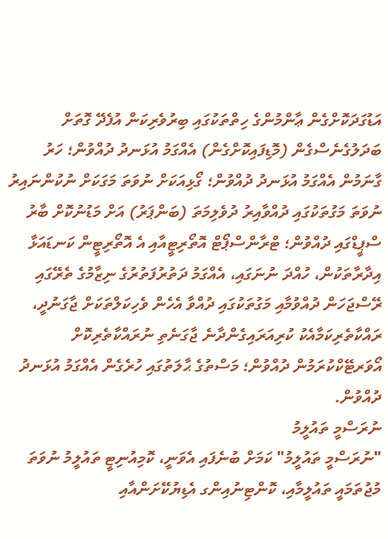އަޑުގަދަކޮށްގެން ޢާންމުންގެ ހިތްތަކުގައި ބިރުވެރިކަން އުފެދޭ ގޮތަށް ބަދަލުގެނެސްގެން (މޮޑިފައިކޮށްގެން) އެއްގަމު އުޅަނދު ދުއްވުން؛ ހަރު ގާނަމުން އެއްގަމު އުޅަނދު ދުއްވުން؛ ގޯޅިއަކަށް ނުވަތަ މަގަކަށް ނުކުންނައިރު ނުވަތަ މަގުތަކުގައި ދުއްވާއިރު ދުވެލިމަތަ (ބަންޕަރު) އަށް މަޑުނުކޮށް ބާރު ސްޕީޑްގައި ދުއްވުން؛ ޓްރާންސްޕޯޓް އޮތޯރިޓީއާއި އެ އޮތޯރިޓީން ކަނޑައަޅާ އިދާރާތަކުން، ހުއްދަ ނުނަގައި، އެއްގަމު ދަތުރުފަތުރުގެ ނިޒާމުގެ ތެރޭގައި ރޭސްޖަހަން ދުއްވުމާއި މަގުތަކުގައި ދުއްވާ އެހެން ވެހިކަލްތަކަށް ޖާގަނުދީ، ރައްކާތެރިކަމާއެކު ކުރިއަރައިގެންދާނެ ޖާގަނެތި ނުރައްކާތެރިކޮށް އޯވަރޓޭކްކުރަމުން ދުއްވުން؛ މަސްތުގެ ޙާލަތުގައި ހުރެގެން އެއްގަމު އުޅަނދު ދުއްވުން.
ނުރަސްމީ ތައުލީމު
"ނުރަސްމީ ތައުލީމު" ކަމަށް ބުނެފައި އެވަނީ، ކޮމިއުނިޓީ ތައުލީމު ނުވަތަ މުޖުތަމައީ ތައުލީމާއި، ކޮންޓިނުއިންގ އެޑިޔުކޭށަންއާއި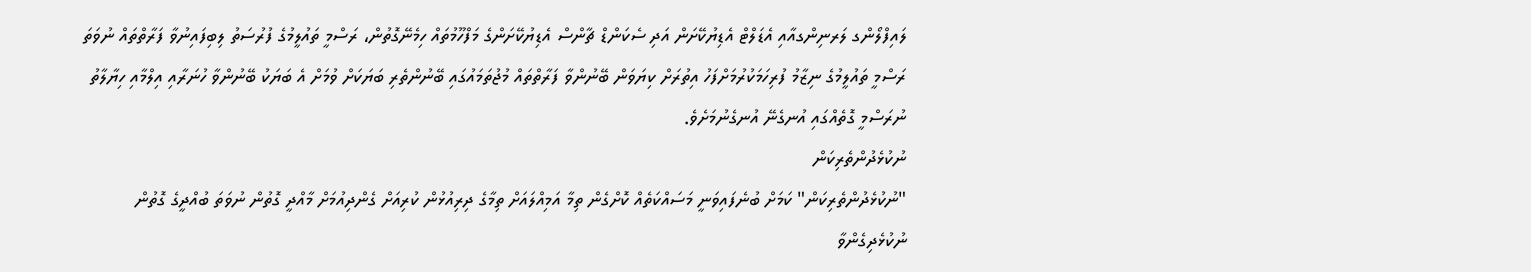ލައިފްލޯންގ ލަރނިންގއާއި އެޑަލްޓް އެޑިޔުކޭށަން އަދި ސެކަންޑް ޗާންސް އެޑިޔުކޭށަންގެ މަފްހޫމުތައް ހިމެނޭގޮތުން، ރަސްމީ ތައުލީމުގެ ފުރުސަތު ލިބިފައިނުވާ ފަރާތްތައް ނުވަތަ ރަސްމީ ތައުލީމުގެ ނިޒާމު ފުރިހަމަކުރުމަށްފަހު އިތުރަށް ކިޔަވަން ބޭނުންވާ ފަރާތްތައް މުޖުތަމައުގައި ބޭނުންތެރި ބަޔަކަށް ވުމަށް އެ ބަޔަކު ބޭނުންވާ ހުނަރާއި އިލްމާއި ހިޔާލާތު ނުރަސްމީ ގޮތެއްގައި އުނގެނޭ އުނގެނުމަށެވެ.
ނުކުޅެދުންތެރިކަން
"ނުކުޅެދުންތެރިކަން" ކަމަށް ބުނެފައިވަނީ މަސައްކަތެއް ކޮށްގެން ތިމާ އަމިއްލައަށް ތިމާގެ ދިރިއުޅުން ކުރިއަށް ގެންދިއުމަށް މާއްދީ ގޮތުން ނުވަތަ ބުއްދީގެ ގޮތުން ނުކުޅެދިގެންވާ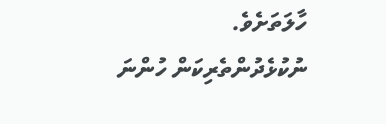ހާލަތަށެވެ.
ނުކުޅެދުންތެރިކަން ހުންނަ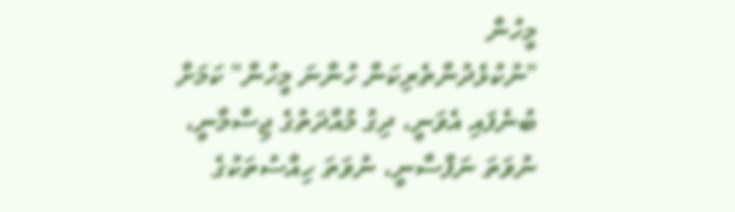މީހުން
"ނުކުޅެދުންތެރިކަން ހުންނަ މީހުން" ކަމަށް ބުނެފައި އެވަނީ، ދިގު މުއްދަތުގެ ޖިސްމާނީ، ނުވަތަ ނަފްސާނީ، ނުވަތަ ހިއްސުތަކުގެ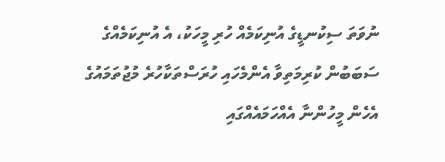ނުވަތަ ސިކުނޑީގެ އުނިކަމެއް ހުރި މީހަކު، އެ އުނިކަމެއްގެ ސަބަބުން ކުރިމަތިވާ އެންމެހައި ހުރަސްތަކާހުރެ މުޖުތަމައުގެ އެހެން މީހުންނާ އެއްހަމައެއްގައި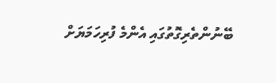ބޭނުންތެރިގޮތުގައި އެންމެ ފުރިހަމަޔަށް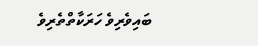ބައިވެރިވެ ހަރަކާތްތެރިވެ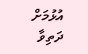އުޅުމަށް ދަތިވާ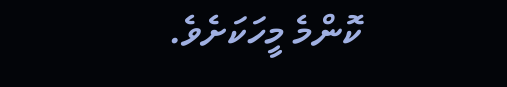ކޮންމެ މީހަކަށެވެ.